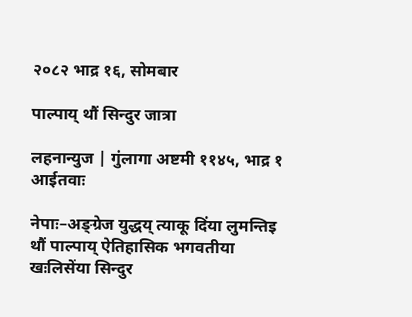२०८२ भाद्र १६, सोमबार

पाल्पाय् थौं सिन्दुर जात्रा

लहनान्युज | गुंलागा अष्टमी ११४५, भाद्र १ आईतवाः

नेपाः–अङ्ग्रेज युद्धय् त्याकू दिंया लुमन्तिइ थौं पाल्पाय् ऐतिहासिक भगवतीया खःलिसेंया सिन्दुर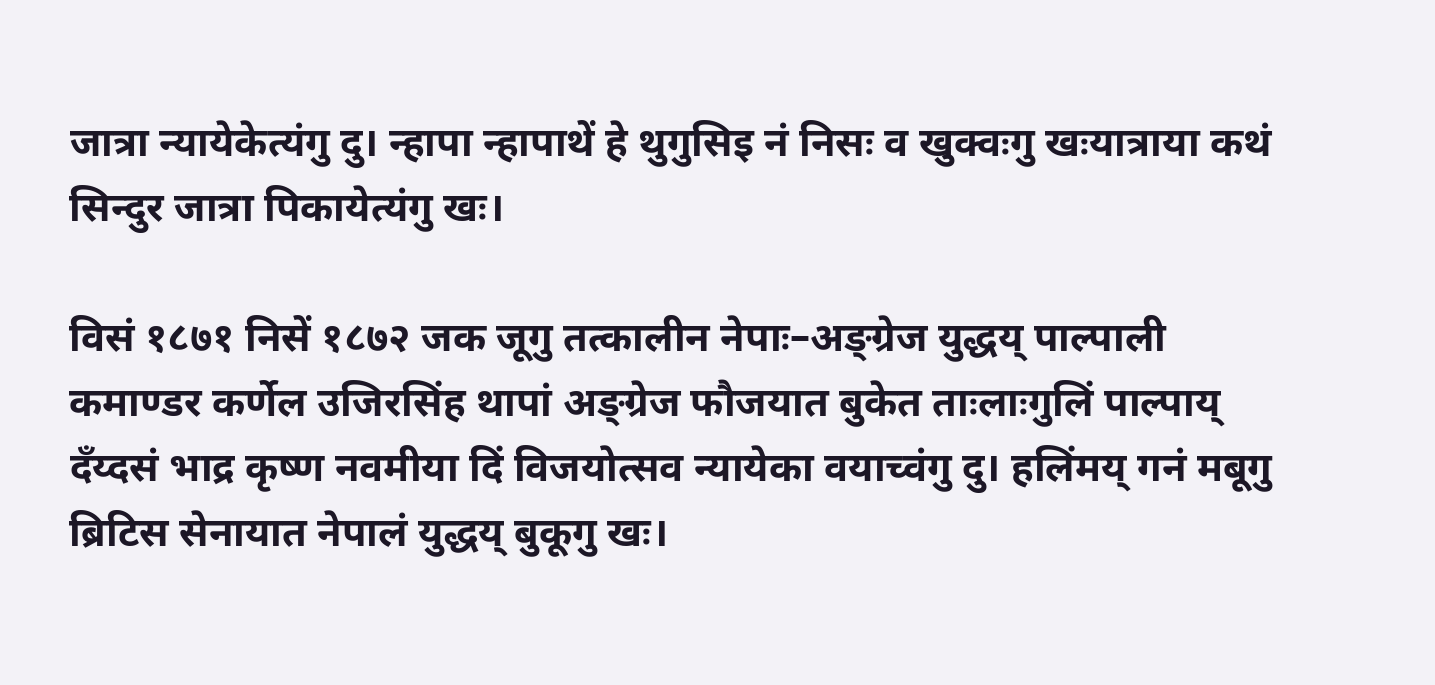जात्रा न्यायेकेत्यंगु दु। न्हापा न्हापाथें हे थुगुसिइ नं निसः व खुक्वःगु खःयात्राया कथं सिन्दुर जात्रा पिकायेत्यंगु खः।

विसं १८७१ निसें १८७२ जक जूगु तत्कालीन नेपाः–अङ्ग्रेज युद्धय् पाल्पाली कमाण्डर कर्णेल उजिरसिंह थापां अङ्ग्रेज फौजयात बुकेत ताःलाःगुलिं पाल्पाय् दँय्दसं भाद्र कृष्ण नवमीया दिं विजयोत्सव न्यायेका वयाच्वंगु दु। हलिंमय् गनं मबूगु ब्रिटिस सेनायात नेपालं युद्धय् बुकूगु खः।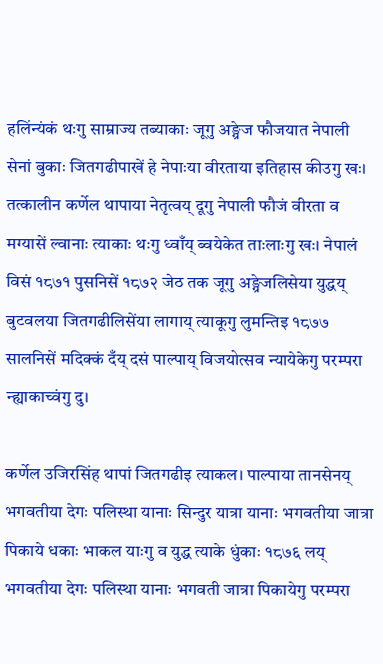हलिंन्यंकं थःगु साम्राज्य तब्याकाः जूगु अङ्ग्रेज फौजयात नेपाली सेनां बुकाः जितगढीपाखें हे नेपाःया वीरताया इतिहास कीउगु खः। तत्कालीन कर्णेल थापाया नेतृत्वय् दूगु नेपाली फौजं वीरता व मग्यासें ल्वानाः त्याकाः थःगु ध्वाँय् ब्वयेकेत ताःलाःगु खः। नेपालं विसं १८७१ पुसनिसें १८७२ जेठ तक जूगु अङ्ग्रेजलिसेया युद्धय् बुटवलया जितगढीलिसेंया लागाय् त्याकूगु लुमन्तिइ १८७७ सालनिसें मदिक्कं दँय् दसं पाल्पाय् विजयोत्सव न्यायेकेगु परम्परा न्ह्याकाच्वंगु दु।

कर्णेल उजिरसिंह थापां जितगढीइ त्याकल। पाल्पाया तानसेनय् भगवतीया देगः पलिस्था यानाः सिन्दुर यात्रा यानाः भगवतीया जात्रा पिकाये धकाः भाकल याःगु व युद्ध त्याके धुंकाः १८७६ लय् भगवतीया देगः पलिस्था यानाः भगवती जात्रा पिकायेगु परम्परा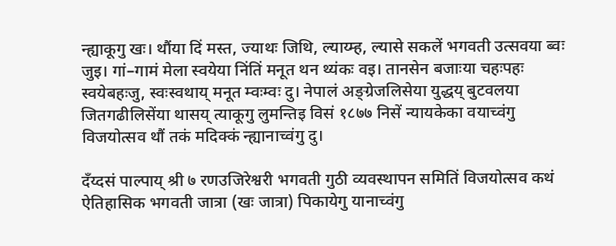न्ह्याकूगु खः। थौंया दिं मस्त, ज्याथः जिथि, ल्याय्म्ह, ल्यासे सकलें भगवती उत्सवया ब्वः जुइ। गां–गामं मेला स्वयेया निंतिं मनूत थन थ्यंकः वइ। तानसेन बजाःया चहःपहः स्वयेबहःजु, स्वःस्वथाय् मनूत म्वःम्वः दु। नेपालं अङ्ग्रेजलिसेया युद्धय् बुटवलया जितगढीलिसेंया थासय् त्याकूगु लुमन्तिइ विसं १८७७ निसें न्यायकेका वयाच्वंगु विजयोत्सव थौं तकं मदिक्कं न्ह्यानाच्वंगु दु।

दँय्दसं पाल्पाय् श्री ७ रणउजिरेश्वरी भगवती गुठी व्यवस्थापन समितिं विजयोत्सव कथं ऐतिहासिक भगवती जात्रा (खः जात्रा) पिकायेगु यानाच्वंगु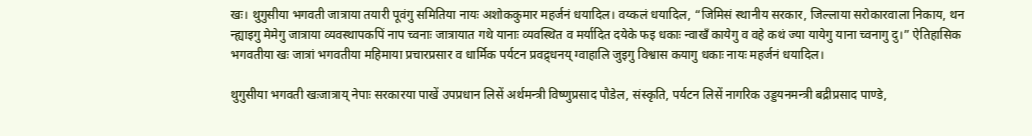खः। थुगुसीया भगवती जात्राया तयारी पूवंगु समितिया नायः अशोककुमार महर्जनं धयादिल। वय्कलं धयादिल, “जिमिसं स्थानीय सरकार, जिल्लाया सरोकारवाला निकाय, थन न्ह्याइगु मेमेगु जात्राया व्यवस्थापकपिं नाप च्वनाः जात्रायात गथे यानाः व्यवस्थित व मर्यादित दयेके फइ धकाः न्वाखँ कायेगु व वहे कथं ज्या यायेगु याना च्वनागु दु।” ऐतिहासिक भगवतीया खः जात्रां भगवतीया महिमाया प्रचारप्रसार व धार्मिक पर्यटन प्रवद्र्धनय् ग्वाहालि जुइगु विश्वास कयागु धकाः नायः महर्जनं धयादिल।

थुगुसीया भगवती खःजात्राय् नेपाः सरकारया पाखें उपप्रधान लिसें अर्थमन्त्री विष्णुप्रसाद पौडेल, संस्कृति, पर्यटन लिसें नागरिक उड्डयनमन्त्री बद्रीप्रसाद पाण्डे,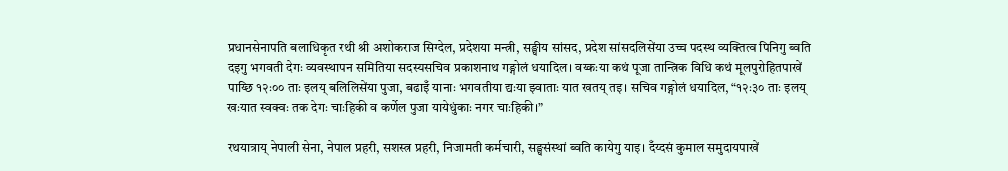प्रधानसेनापति बलाधिकृत रथी श्री अशोकराज सिग्देल, प्रदेशया मन्त्री, सङ्घीय सांसद, प्रदेश सांसदलिसेंया उच्च पदस्थ व्यक्तित्व पिनिगु ब्वति दइगु भगवती देगः व्यवस्थापन समितिया सदस्यसचिव प्रकाशनाथ गङ्गोलं धयादिल। वय्कःया कथं पूजा तान्त्रिक विधि कथं मूलपुरोहितपाखें पाय्छि १२ः०० ताः इलय् बलिलिसेंया पुजा, बढाइँ यानाः भगवतीया द्यःया झ्वाताः यात खतय् तइ। सचिव गङ्गोलं धयादिल, “१२ः३० ताः इलय् खःयात स्वक्वः तक देगः चाःहिकी व कर्णेल पुजा यायेधुंकाः नगर चाःहिकी।”

रथयात्राय् नेपाली सेना, नेपाल प्रहरी, सशस्त्र प्रहरी, निजामती कर्मचारी, सङ्घसंस्थां ब्वति कायेगु याइ। दँय्दसं कुमाल समुदायपाखें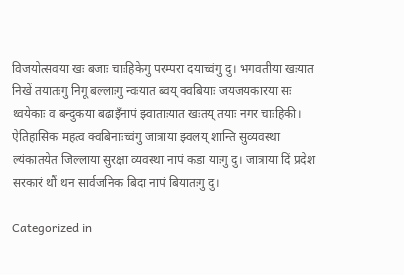विजयोत्सवया खः बजाः चाःहिकेगु परम्परा दयाच्वंगु दु। भगवतीया खःयात निखें तयातःगु निगू बल्लाःगु न्वःयात ब्वय् क्वबियाः जयजयकारया सः थ्वयेकाः व बन्दुकया बढाइँनापं झ्वाताःयात खःतय् तयाः नगर चाःहिकी। ऐतिहासिक महत्व क्वबिनाःच्वंगु जात्राया झ्वलय् शान्ति सुव्यवस्था ल्यंकातयेत जिल्लाया सुरक्षा व्यवस्था नापं कडा याःगु दु। जात्राया दिं प्रदेश सरकारं थौं थन सार्वजनिक बिदा नापं बियातःगु दु।

Categorized in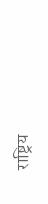राष्ट्रिय